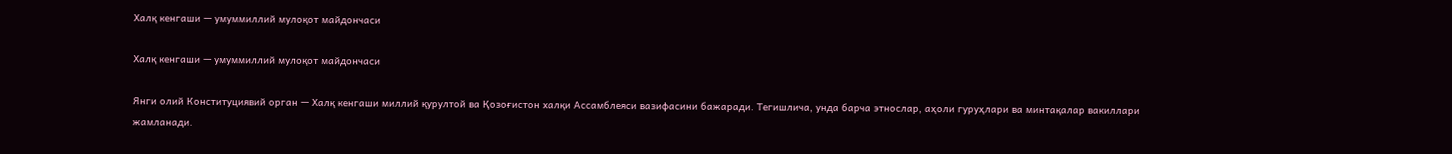Халқ кенгаши — умуммиллий мулоқот майдончаси

Халқ кенгаши — умуммиллий мулоқот майдончаси

Янги олий Конституциявий орган — Халқ кенгаши миллий қурултой ва Қозоғистон халқи Ассамблеяси вазифасини бажаради. Тегишлича, унда барча этнослар, аҳоли гуруҳлари ва минтақалар вакиллари жамланади.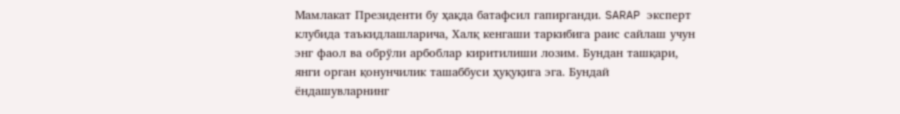Мамлакат Президенти бу ҳақда батафсил гапирганди. SARAP эксперт клубида таъкидлашларича, Халқ кенгаши таркибига раис сайлаш учун энг фаол ва обрўли арбоблар киритилиши лозим. Бундан ташқари, янги орган қонунчилик ташаббуси ҳуқуқига эга. Бундай ёндашувларнинг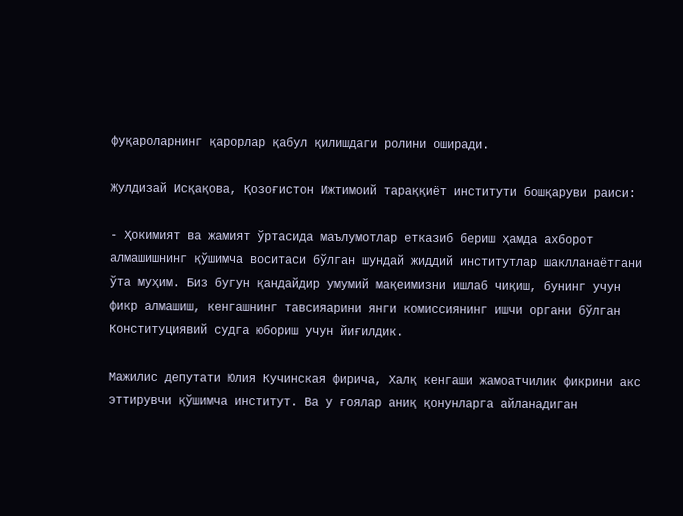фуқароларнинг қарорлар қабул қилишдаги ролини оширади.

Жулдизай Исқақова, Қозоғистон Ижтимоий тараққиёт институти бошқаруви раиси:

- Ҳокимият ва жамият ўртасида маълумотлар етказиб бериш ҳамда ахборот алмашишнинг қўшимча воситаси бўлган шундай жиддий институтлар шаклланаётгани ўта муҳим. Биз бугун қандайдир умумий мақеимизни ишлаб чиқиш, бунинг учун фикр алмашиш, кенгашнинг тавсияарини янги комиссиянинг ишчи органи бўлган Конституциявий судга юбориш учун йиғилдик.

Мажилис депутати Юлия Кучинская фирича, Халқ кенгаши жамоатчилик фикрини акс эттирувчи қўшимча институт. Ва у ғоялар аниқ қонунларга айланадиган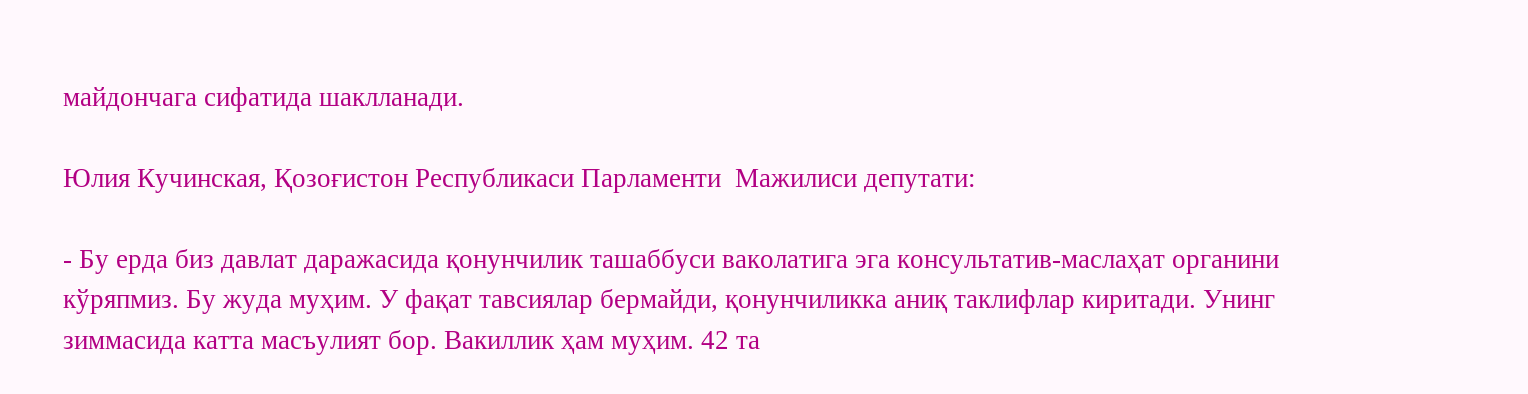майдончага сифатида шаклланади.

Юлия Кучинская, Қозоғистон Республикаси Парламенти  Мажилиси депутати:

- Бу ерда биз давлат даражасида қонунчилик ташаббуси ваколатига эга консультатив-маслаҳат органини кўряпмиз. Бу жуда муҳим. У фақат тавсиялар бермайди, қонунчиликка аниқ таклифлар киритади. Унинг зиммасида катта масъулият бор. Вакиллик ҳам муҳим. 42 та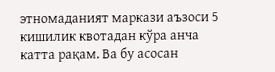этномаданият маркази аъзоси 5 кишилик квотадан кўра анча катта рақам. Ва бу асосан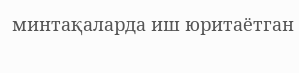минтақаларда иш юритаётган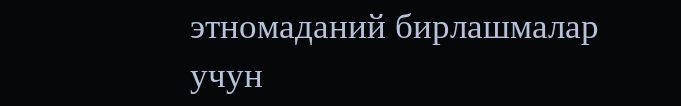этномаданий бирлашмалар учун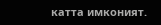катта имконият.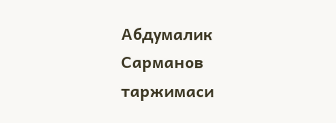Абдумалик Сарманов таржимаси